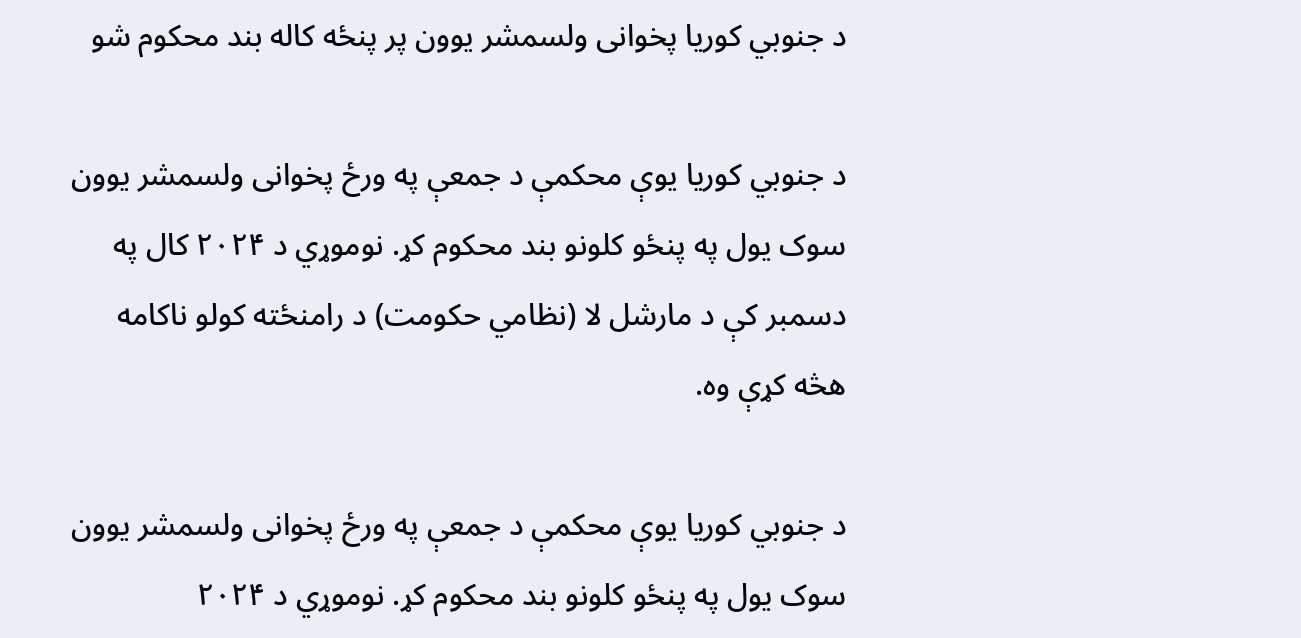د جنوبي کوریا پخوانی ولسمشر یوون پر پنځه کاله بند محکوم شو

د جنوبي کوریا یوې محکمې د جمعې په ورځ پخوانی ولسمشر یوون سوک یول په پنځو کلونو بند محکوم کړ. نوموړي د ۲۰۲۴ کال په دسمبر کې د مارشل لا (نظامي حکومت) د رامنځته کولو ناکامه هڅه کړې وه.

د جنوبي کوریا یوې محکمې د جمعې په ورځ پخوانی ولسمشر یوون سوک یول په پنځو کلونو بند محکوم کړ. نوموړي د ۲۰۲۴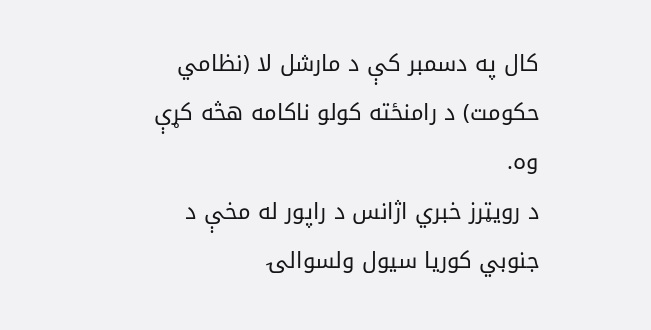کال په دسمبر کې د مارشل لا (نظامي حکومت) د رامنځته کولو ناکامه هڅه کړې وه.
د رویټرز خبري اژانس د راپور له مخې د جنوبي کوریا سیول ولسوالۍ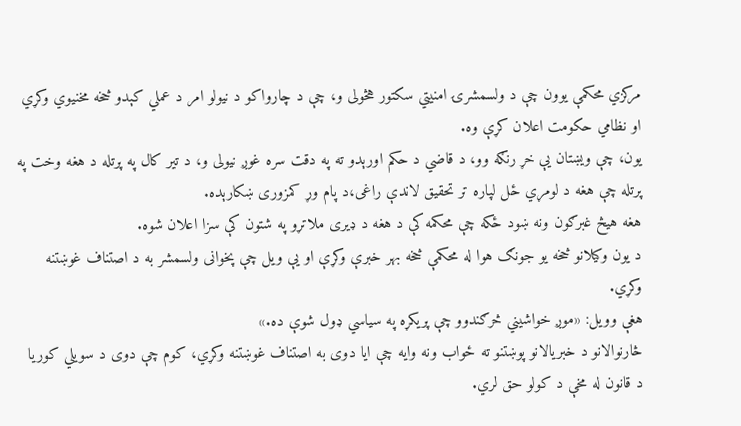مرکزي محکمې یوون چې د ولسمشرۍ امنیتي سکتور هڅولی و، چې د چارواکو د نیولو امر د عملي کېدو څخه مخنیوي وکړي او نظامي حکومت اعلان کړې وه.
یون، چې ویښتان یې خړ رنګه وو، د قاضي د حکم اورېدو ته په دقت سره غوږ نیولی و، د تیر کال په پرتله د هغه وخت په پرتله چې هغه د لومړي ځل لپاره تر تحقیق لاندې راغی،د پام وړ کمزوری ښکارېده.
هغه هیڅ غبرګون ونه ښود ځکه چې محکمه کې د هغه د ډیری ملاتړو په شتون کې سزا اعلان شوه.
د یون وکیلانو څخه یو جونګ هوا له محکمې څخه بهر خبرې وکړې او یې ویل چې پخوانی ولسمشر به د اصتناف غوښتنه وکړي.
هغې وویل: «موږ خواشیني څرګندوو چې پریکړه په سیاسي ډول شوې ده.»
څارنوالانو د خبریالانو پوښتنو ته ځواب ونه وایه چې ایا دوی به اصتناف غوښتنه وکړي، کوم چې دوی د سویلي کوریا د قانون له مخې د کولو حق لري.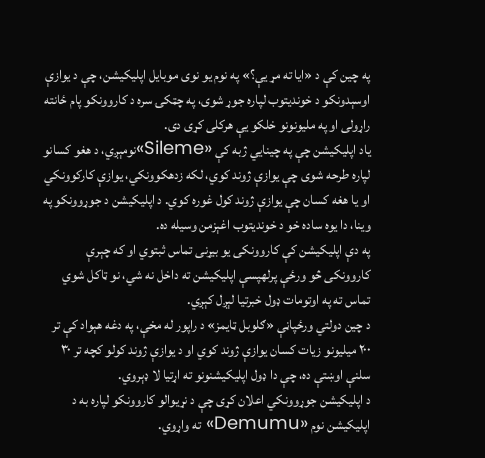په چین کې د «ایا ته مړ یې؟» په نوم یو نوی موبایل اپلیکیشن، چې د یوازې اوسېدونکو د خوندیتوب لپاره جوړ شوی، په چټکۍ سره د کاروونکو پام ځانته راړولی او په ملیونونو خلکو یې هرکلی کړی دی.
یاد اپلیکیشن چې په چینایي ژبه کې «Sileme»نومېږي، د هغو کسانو لپاره طرحه شوی چې یوازې ژوند کوي، لکه زدهکوونکي، یوازې کارکوونکي او یا هغه کسان چې یوازې ژوند کول غوره کوي. د اپلیکیشن د جوړوونکو په وینا، دا یوه ساده خو د خوندیتوب اغېزمن وسیله ده.
په دې اپلیکیشن کې کاروونکی یو بیړنی تماس ثبتوي او که چېرې کاروونکی څو ورځې پرلهپسې اپلیکیشن ته داخل نه شي، نو ټاکل شوي تماس ته په اوتومات ډول خبرتیا لېږل کېږي.
د چین دولتي ورځپاڼې «ګلوبل ټایمز» د راپور له مخې، په دغه هېواد کې تر ۲۰۰ میلیونو زیات کسان یوازې ژوند کوي او د یوازې ژوند کولو کچه تر ۳۰ سلنې اوښتې ده، چې دا ډول اپلیکیشنونو ته اړتیا لا ډېروي.
د اپلیکیشن جوړوونکي اعلان کړی چې د نړیوالو کاروونکو لپاره به د اپلیکیشن نوم «Demumu» ته واړوي.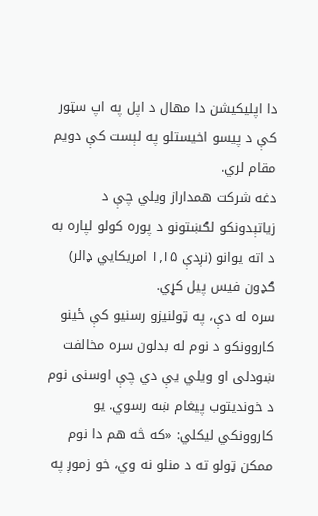دا اپلیکیشن دا مهال د اپل په اپ سټور کې د پیسو اخیستلو په لېست کې دویم مقام لري.
دغه شرکت همداراز ویلي چې د زیاتېدونکو لګښتونو د پوره کولو لپاره به د اته یوانو (نږدې ۱٫۱۵ امریکایي ډالر) ګډون فیس پیل کړي.
سره له دې، په ټولنیزو رسنیو کې ځینو کاروونکو د نوم له بدلون سره مخالفت ښودلی او ویلي یې دي چې اوسنی نوم د خوندیتوب پیغام ښه رسوي. یو کاروونکي لیکلي: «که څه هم دا نوم ممکن ټولو ته د منلو نه وي، خو زموږ په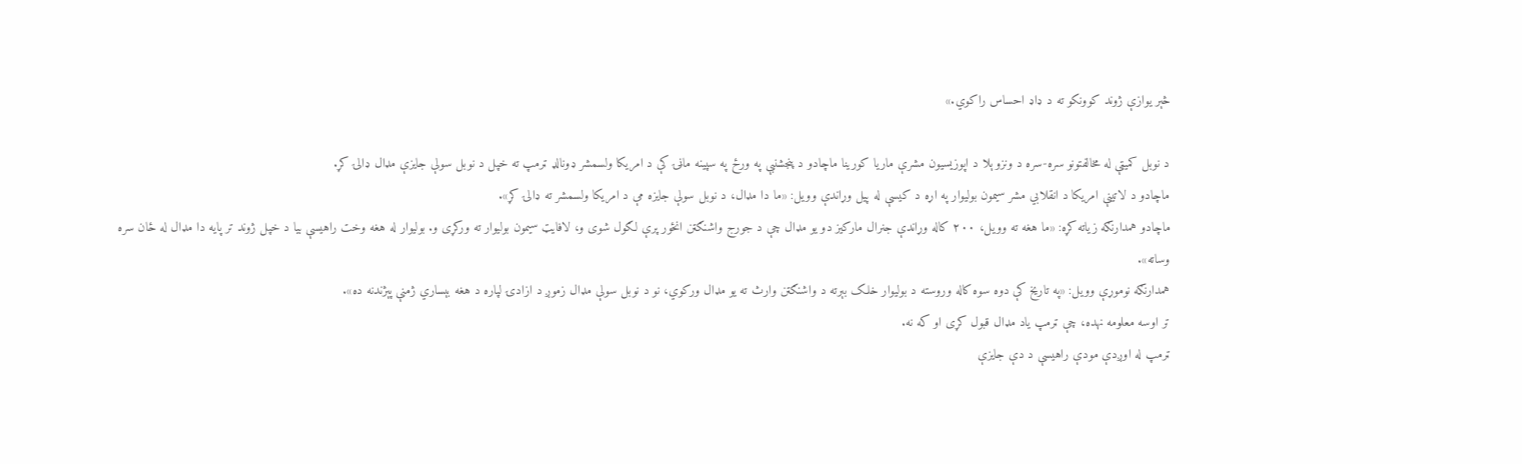څېر یوازې ژوند کوونکو ته د ډاډ احساس راکوي.»

د نوبل کمیټې له مخالفتونو سره-سره د ونزوېلا د اپوزیسیون مشرې ماریا کورینا ماچادو د پنجشنبې په ورځ په سپینه ماڼۍ کې د امریکا ولسمشر ډونالډ ټرمپ ته خپل د نوبل سولې جایزې مډال ډالۍ کړ.
ماچادو د لاتینې امریکا د انقلابي مشر سیمون بولیوار په اړه د کیسې له پیل وړاندې وویل: «ما دا مډال، د نوبل سولې جایزه مې د امریکا ولسمشر ته ډالۍ کړ».
ماچادو همدارنګه زیاته کړه: «ما هغه ته وویل، ۲۰۰ کاله وړاندې جنرال مارکیز دو یو مډال چې د جورج واشنګټن انځور پرې لګول شوی و، لافایټ سیمون بولیوار ته ورکړی و. بولیوار له هغه وخت راهیسې بیا د خپل ژوند تر پایه دا مډال له ځان سره وساته».
همدارنګه نوموړې وویل: «په تاریخ کې دوه سوه کاله وروسته د بولیوار خلک بېرته د واشنګټن وارث ته یو مډال ورکوي، نو د نوبل سولې مډال زموږ د ازادۍ لپاره د هغه بېساري ژمنې پېژندنه ده».
تر اوسه معلومه نهده، چې ټرمپ یاد مډال قبول کړی او که نه.
ټرمپ له اوږدې مودې راهیسې د دې جایزې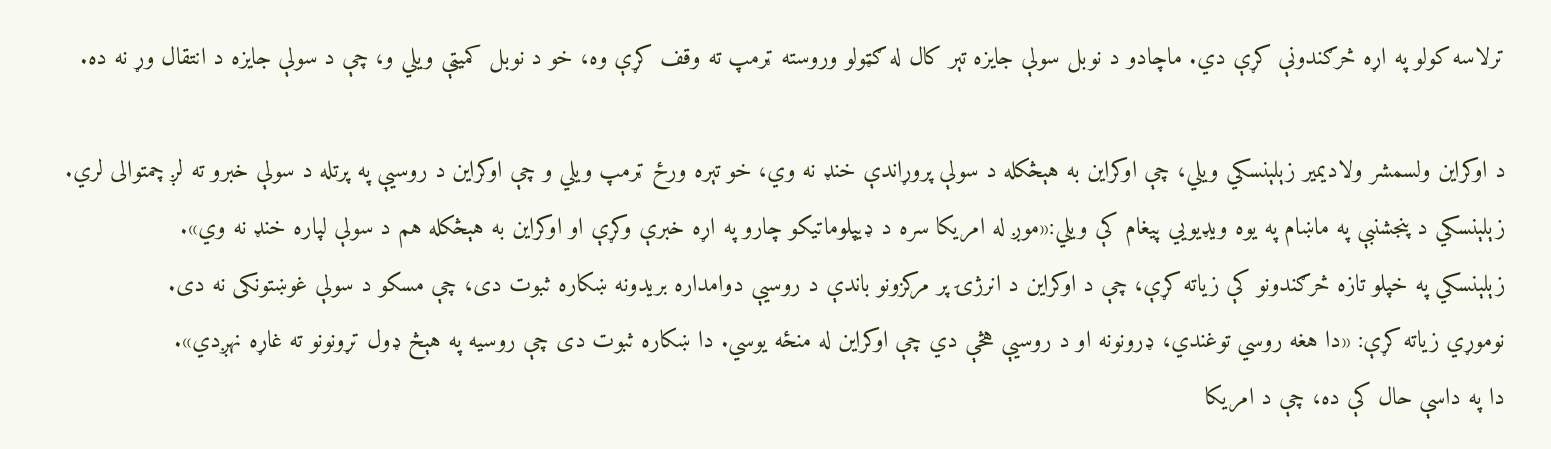ترلاسه کولو په اړه څرګندونې کړې دي. ماچادو د نوبل سولې جایزه تېر کال له ګټولو وروسته ټرمپ ته وقف کړې وه، خو د نوبل کمیټې ویلي و، چې د سولې جایزه د انتقال وړ نه ده.

د اوکراین ولسمشر ولادیمیر زېلېنسکي ویلي، چې اوکراین به هېڅکله د سولې پروړاندې خنډ نه وي، خو تېره ورځ ټرمپ ویلي و چې اوکراین د روسیې په پرتله د سولې خبرو ته لږ چمتوالی لري.
زېلېنسکي د پنجشنبې په ماښام په یوه ویډیويي پیغام کې ویلي:«موږ له امریکا سره د ډیپلوماتیکو چارو په اړه خبرې وکړې او اوکراین به هېڅکله هم د سولې لپاره خنډ نه وي».
زېلېنسکي په خپلو تازه څرګندونو کې زیاته کړې، چې د اوکراین د انرژۍ پر مرکزونو باندې د روسیې دوامداره بریدونه ښکاره ثبوت دی، چې مسکو د سولې غوښتونکی نه دی.
نوموړي زیاته کړې: «دا هغه روسي توغندي، ډرونونه او د روسیې هڅې دي چې اوکراین له منځه یوسي. دا ښکاره ثبوت دی چې روسیه په هېڅ ډول تړونونو ته غاړه نهږدي».
دا په داسې حال کې ده، چې د امریکا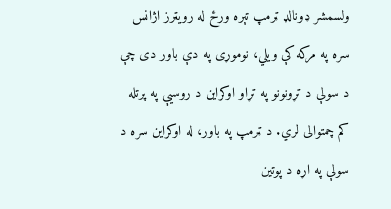ولسمشر ډونالډ ټرمپ تېره ورځ له رویټرز اژانس سره په مرکه کې ویلي، نوموړی په دې باور دی چې د سولې د تړونونو په تړاو اوکراین د روسیې په پرتله کم چمتوالی لري. د ټرمپ په باور، له اوکراین سره د سولې په اړه د پوتین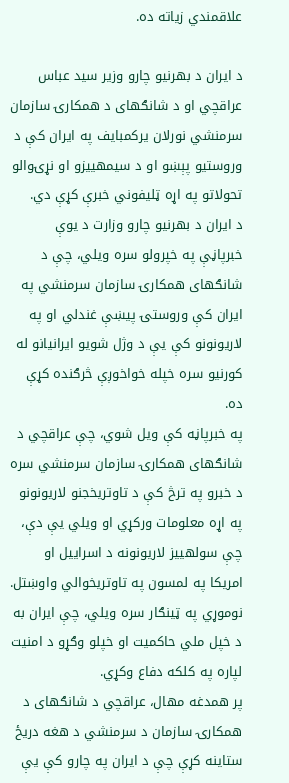علاقمندي زیاته ده.

د ایران د بهرنیو چارو وزیر سید عباس عراقچي او د شانګهای د همکارۍ سازمان سرمنشي نورلان یرکمبایف په ایران کې د وروستیو پېښو او د سیمهییزو او نړۍوالو تحولاتو په اړه ټلیفوني خبرې کړې دي.
د ایران د بهرنیو چارو وزارت د یوې خبرپاڼې په خپرولو سره ویلي، چې د شانګهای همکارۍ سازمان سرمنشي په ایران کې وروستۍ پیښې غندلي او په لاریونونو کې یې د وژل شویو ایرانیانو له کورنیو سره خپله خواخوږې څرګنده کړې ده.
په خبرپاڼه کې ویل شوي، چې عراقچي د شانګهای همکارۍ سازمان سرمنشي سره د خبرو په ترڅ کې د تاوتریخجنو لاریونونو په اړه معلومات ورکړي او ویلي یې دې، چې سولهییز لاریونونه د اسراییل او امریکا په لمسون په تاوتریخوالي واوښتل.
نوموړي په ټینګار سره ویلي، چې ایران به د خپل ملي حاکمیت او خپلو وګړو د امنیت لپاره په کلکه دفاع وکړي.
پر همدغه مهال، عراقچي د شانګهای د همکارۍ سازمان د سرمنشي د هغه دریځ ستاینه کړې چې د ایران په چارو کې یې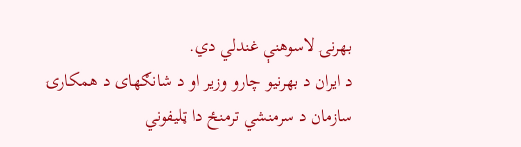بهرنۍ لاسوهنې غندلي دي.
د ایران د بهرنیو چارو وزیر او د شانګهای د همکارۍ سازمان د سرمنشي ترمنځ دا ټلیفوني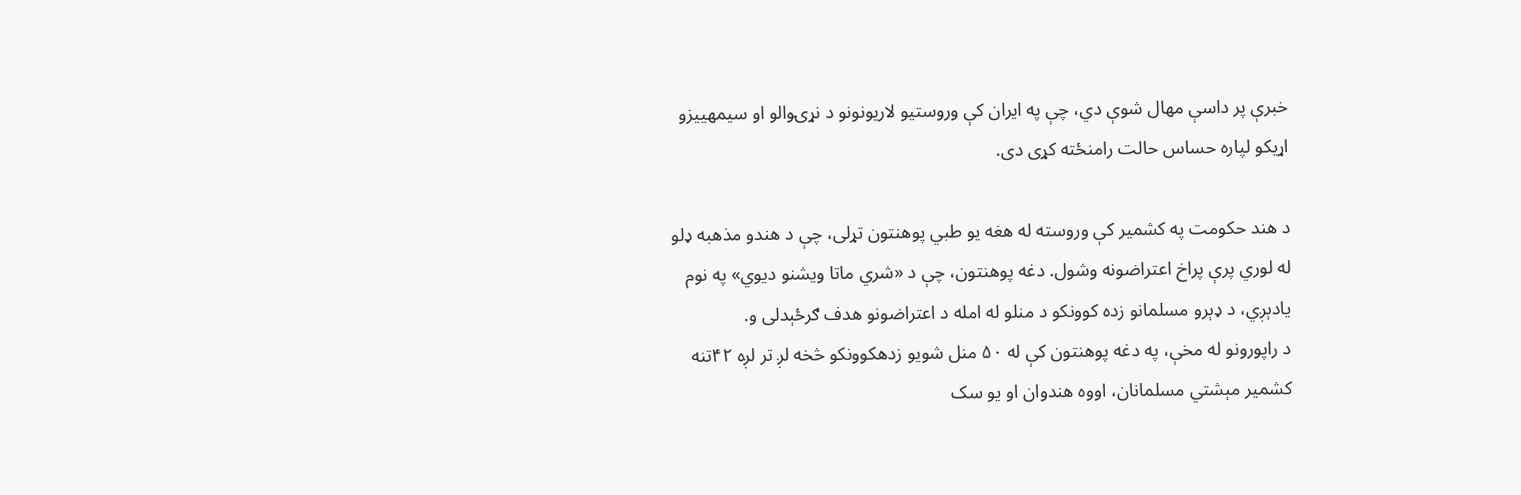خبرې پر داسې مهال شوې دي، چې په ایران کې وروستیو لاریونونو د نړۍوالو او سیمهییزو اړیکو لپاره حساس حالت رامنځته کړی دی.

د هند حکومت په کشمیر کې وروسته له هغه یو طبي پوهنتون تړلی، چې د هندو مذهبه ډلو له لوري پرې پراخ اعتراضونه وشول. دغه پوهنتون، چې د «شري ماتا ویشنو دیوي» په نوم یادېږي، د ډېرو مسلمانو زده کوونکو د منلو له امله د اعتراضونو هدف ګرځېدلی و.
د راپورونو له مخې، په دغه پوهنتون کې له ۵۰ منل شویو زدهکوونکو څخه لږ تر لږه ۴۲تنه کشمیر مېشتي مسلمانان، اووه هندوان او یو سک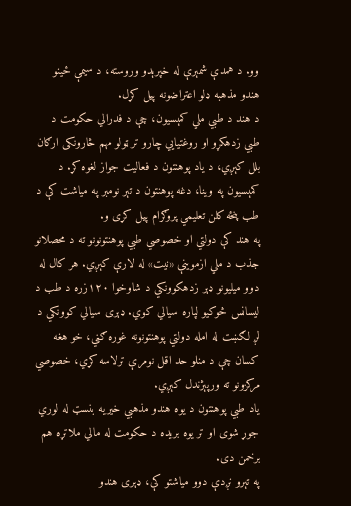وو. د همدې شمېرې له خپرېدو وروسته، د سیمې ځینو هندو مذهبه ډلو اعتراضونه پیل کړل.
د هند د طبي ملي کمېسیون، چې د فدرالي حکومت د طبي زدهکړو او روغتیايي چارو تر ټولو مهم څارونکی ارګان بلل کېږي، د یاد پوهنتون د فعالیت جواز لغوه کړ. د کمېسیون په وینا، دغه پوهنتون د تېر نومبر په میاشت کې د طب پنځه کلن تعلیمي پروګرام پیل کړی و.
په هند کې دولتي او خصوصي طبي پوهنتونونو ته د محصلانو جذب د ملي ازموینې «نیت» له لارې کېږي. هر کال له دوو میلیونو ډېر زدهکوونکي د شاوخوا ۱۲۰زره د طب د لیسانس څوکيو لپاره سیالي کوي. ډېری سیالي کوونکي د لږ لګښت له امله دولتي پوهنتونونه غوره ګڼي، خو هغه کسان چې د منلو حد اقل نومرې ترلاسه کړي، خصوصي مرکزونو ته ورپېژندل کېږي.
یاد طبي پوهنتون د یوه هندو مذهبي خیریه بنسټ له لوري جوړ شوی او تر یوه بریده د حکومت له مالي ملاتړه هم برخمن دی.
په تېرو نږدې دوو میاشتو کې، ډېری هندو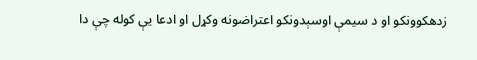زدهکوونکو او د سیمې اوسېدونکو اعتراضونه وکړل او ادعا یې کوله چې دا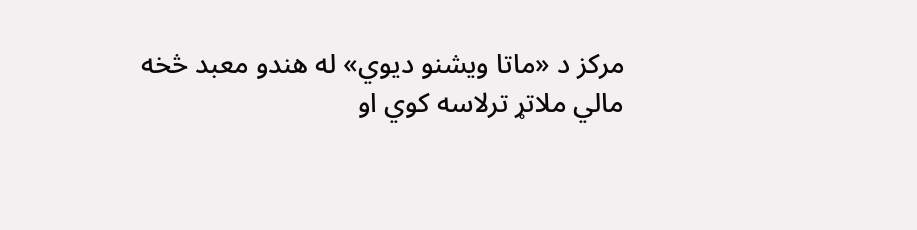مرکز د «ماتا ویشنو دیوي» له هندو معبد څخه مالي ملاتړ ترلاسه کوي او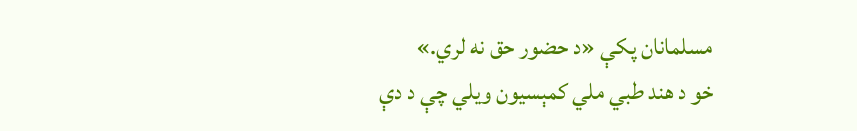مسلمانان پکې «د حضور حق نه لري.»
خو د هند طبي ملي کمېسیون ویلي چې د دې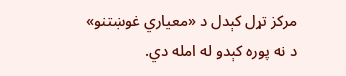مرکز تړل کېدل د «معیاري غوښتنو» د نه پوره کېدو له امله دي.